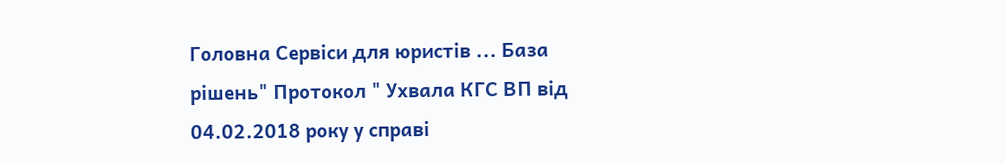Головна Сервіси для юристів ... База рішень" Протокол " Ухвала КГС ВП від 04.02.2018 року у справі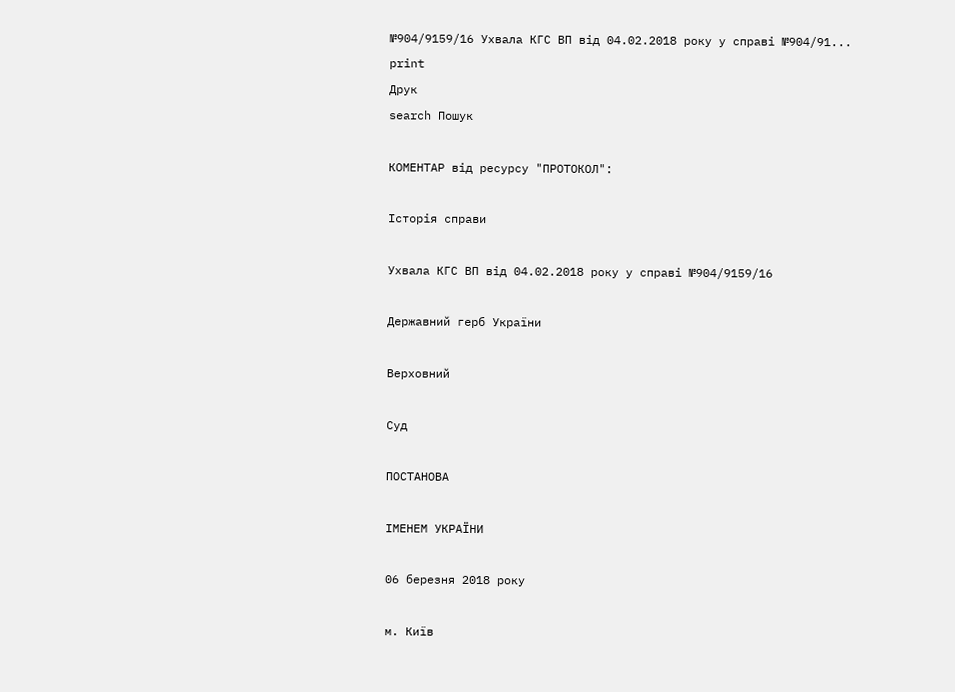№904/9159/16 Ухвала КГС ВП від 04.02.2018 року у справі №904/91...
print
Друк
search Пошук

КОМЕНТАР від ресурсу "ПРОТОКОЛ":

Історія справи

Ухвала КГС ВП від 04.02.2018 року у справі №904/9159/16

Державний герб України

Верховний

Суд

ПОСТАНОВА

ІМЕНЕМ УКРАЇНИ

06 березня 2018 року

м. Київ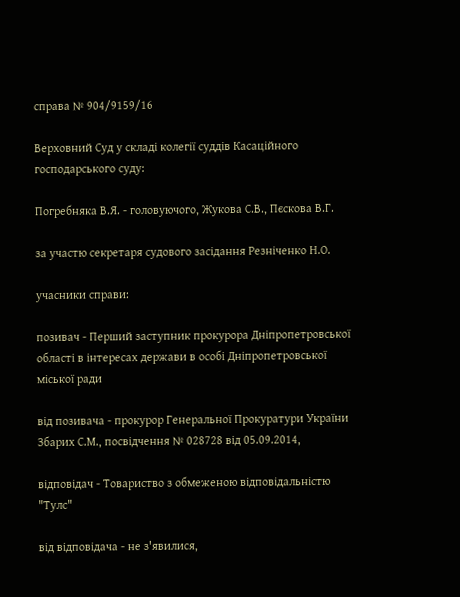справа № 904/9159/16

Верховний Суд у складі колегії суддів Касаційного господарського суду:

Погребняка В.Я. - головуючого, Жукова С.В., Пєскова В.Г.

за участю секретаря судового засідання Резніченко Н.О.

учасники справи:

позивач - Перший заступник прокурора Дніпропетровської області в інтересах держави в особі Дніпропетровської міської ради

від позивача - прокурор Генеральної Прокуратури України Збарих С.М., посвідчення № 028728 від 05.09.2014,

відповідач - Товариство з обмеженою відповідальністю "Тулс"

від відповідача - не з'явилися,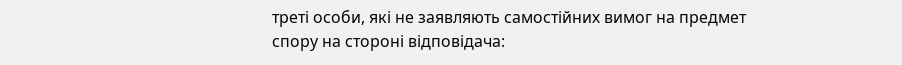треті особи, які не заявляють самостійних вимог на предмет спору на стороні відповідача: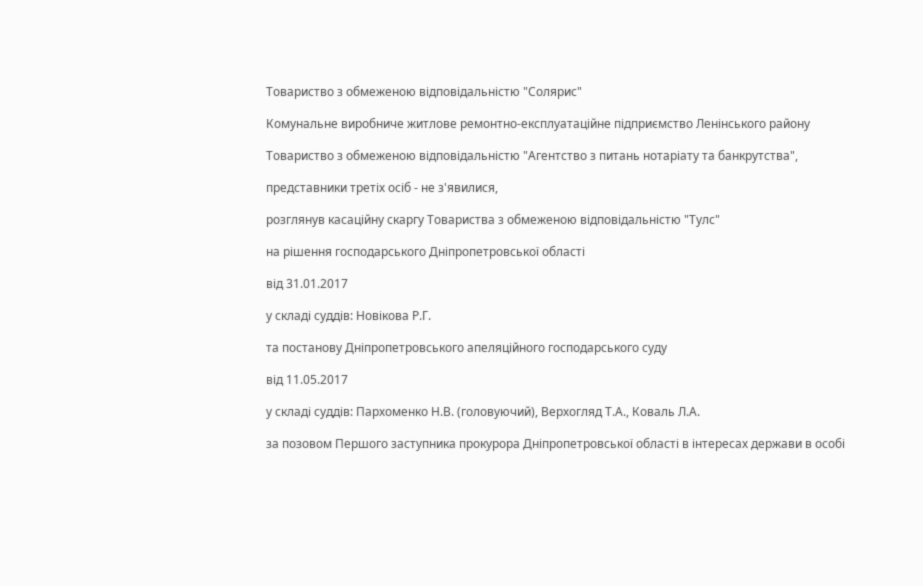Товариство з обмеженою відповідальністю "Солярис"

Комунальне виробниче житлове ремонтно-експлуатаційне підприємство Ленінського району

Товариство з обмеженою відповідальністю "Агентство з питань нотаріату та банкрутства",

представники третіх осіб - не з'явилися,

розглянув касаційну скаргу Товариства з обмеженою відповідальністю "Тулс"

на рішення господарського Дніпропетровської області

від 31.01.2017

у складі суддів: Новікова Р.Г.

та постанову Дніпропетровського апеляційного господарського суду

від 11.05.2017

у складі суддів: Пархоменко Н.В. (головуючий), Верхогляд Т.А., Коваль Л.А.

за позовом Першого заступника прокурора Дніпропетровської області в інтересах держави в особі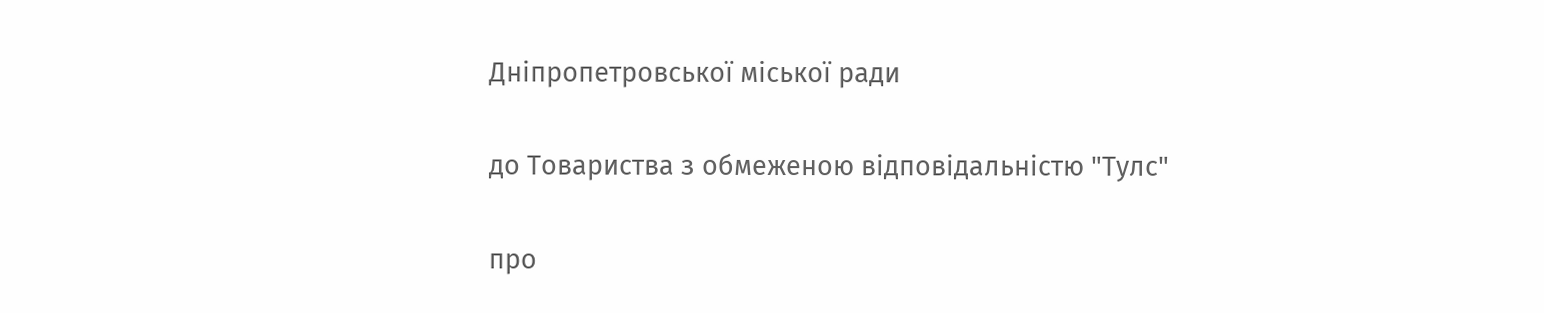Дніпропетровської міської ради

до Товариства з обмеженою відповідальністю "Тулс"

про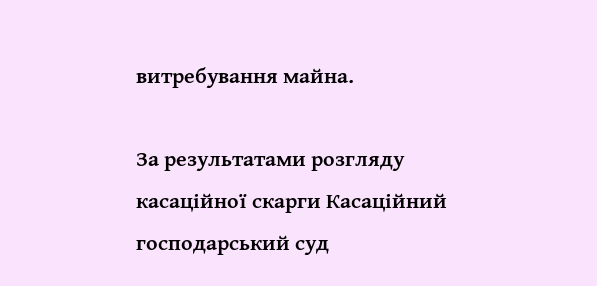витребування майна.

За результатами розгляду касаційної скарги Касаційний господарський суд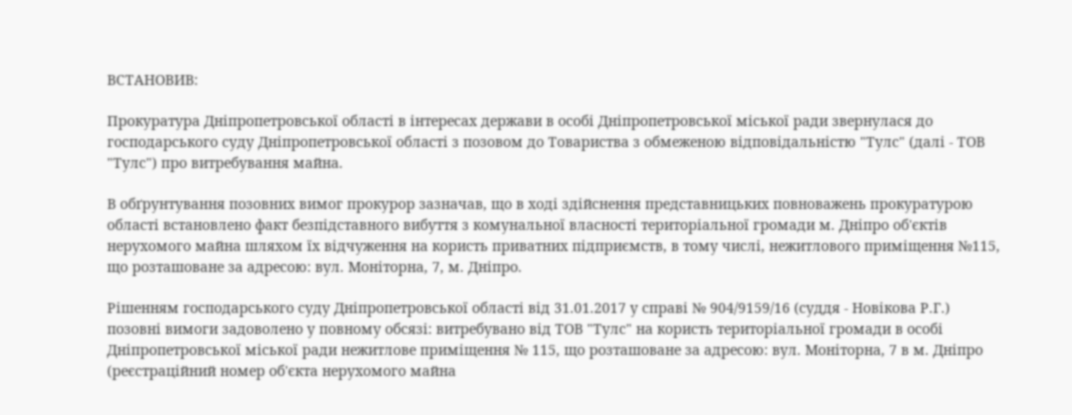ВСТАНОВИВ:

Прокуратура Дніпропетровської області в інтересах держави в особі Дніпропетровської міської ради звернулася до господарського суду Дніпропетровської області з позовом до Товариства з обмеженою відповідальністю "Тулс" (далі - ТОВ "Тулс") про витребування майна.

В обґрунтування позовних вимог прокурор зазначав, що в ході здійснення представницьких повноважень прокуратурою області встановлено факт безпідставного вибуття з комунальної власності територіальної громади м. Дніпро об'єктів нерухомого майна шляхом їх відчуження на користь приватних підприємств, в тому числі, нежитлового приміщення №115, що розташоване за адресою: вул. Моніторна, 7, м. Дніпро.

Рішенням господарського суду Дніпропетровської області від 31.01.2017 у справі № 904/9159/16 (суддя - Новікова Р.Г.) позовні вимоги задоволено у повному обсязі: витребувано від ТОВ "Тулс" на користь територіальної громади в особі Дніпропетровської міської ради нежитлове приміщення № 115, що розташоване за адресою: вул. Моніторна, 7 в м. Дніпро (реєстраційний номер об'єкта нерухомого майна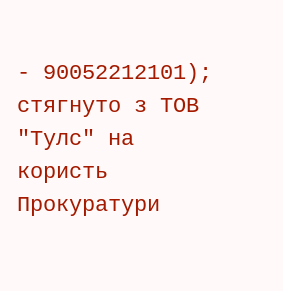- 90052212101); стягнуто з ТОВ "Тулс" на користь Прокуратури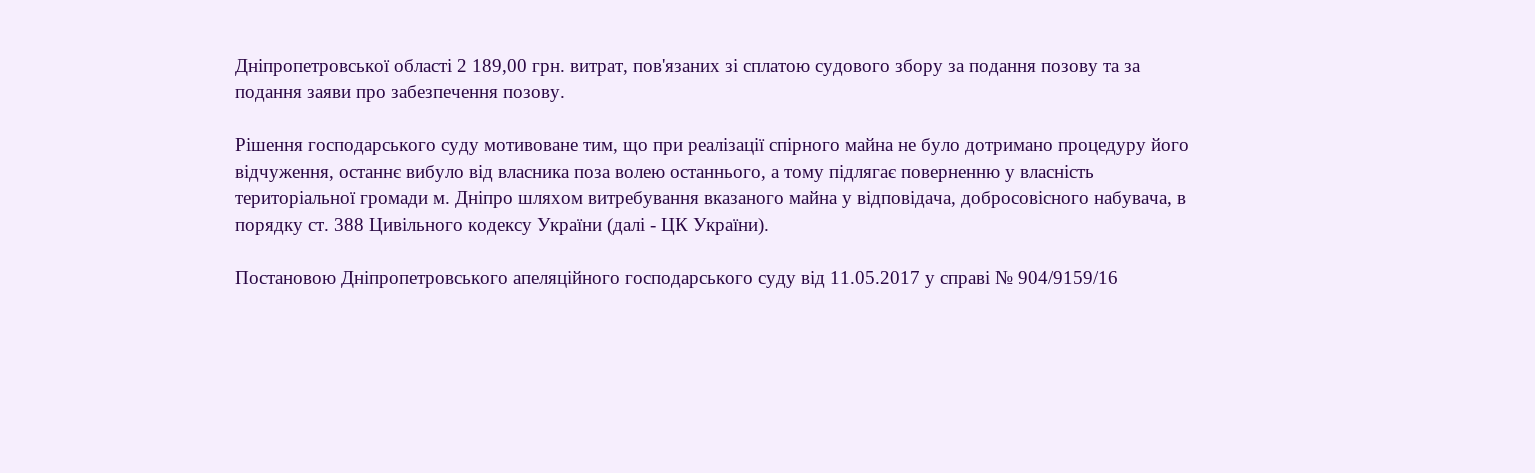Дніпропетровської області 2 189,00 грн. витрат, пов'язаних зі сплатою судового збору за подання позову та за подання заяви про забезпечення позову.

Рішення господарського суду мотивоване тим, що при реалізації спірного майна не було дотримано процедуру його відчуження, останнє вибуло від власника поза волею останнього, а тому підлягає поверненню у власність територіальної громади м. Дніпро шляхом витребування вказаного майна у відповідача, добросовісного набувача, в порядку ст. 388 Цивільного кодексу України (далі - ЦК України).

Постановою Дніпропетровського апеляційного господарського суду від 11.05.2017 у справі № 904/9159/16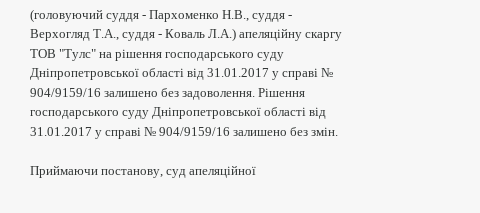(головуючий суддя - Пархоменко Н.В., суддя - Верхогляд Т.А., суддя - Коваль Л.А.) апеляційну скаргу ТОВ "Тулс" на рішення господарського суду Дніпропетровської області від 31.01.2017 у справі № 904/9159/16 залишено без задоволення. Рішення господарського суду Дніпропетровської області від 31.01.2017 у справі № 904/9159/16 залишено без змін.

Приймаючи постанову, суд апеляційної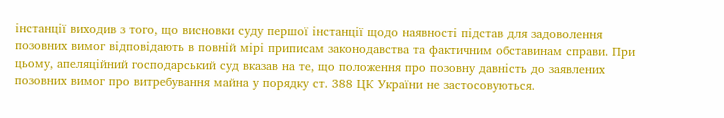інстанції виходив з того, що висновки суду першої інстанції щодо наявності підстав для задоволення позовних вимог відповідають в повній мірі приписам законодавства та фактичним обставинам справи. При цьому, апеляційний господарський суд вказав на те, що положення про позовну давність до заявлених позовних вимог про витребування майна у порядку ст. 388 ЦК України не застосовуються.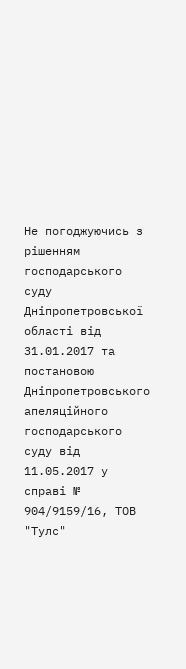Не погоджуючись з рішенням господарського суду Дніпропетровської області від 31.01.2017 та постановою Дніпропетровського апеляційного господарського суду від 11.05.2017 у справі № 904/9159/16, ТОВ "Тулс"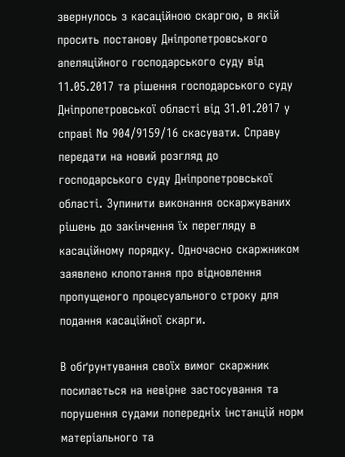звернулось з касаційною скаргою, в якій просить постанову Дніпропетровського апеляційного господарського суду від 11.05.2017 та рішення господарського суду Дніпропетровської області від 31.01.2017 у справі № 904/9159/16 скасувати. Справу передати на новий розгляд до господарського суду Дніпропетровської області. Зупинити виконання оскаржуваних рішень до закінчення їх перегляду в касаційному порядку. Одночасно скаржником заявлено клопотання про відновлення пропущеного процесуального строку для подання касаційної скарги.

В обґрунтування своїх вимог скаржник посилається на невірне застосування та порушення судами попередніх інстанцій норм матеріального та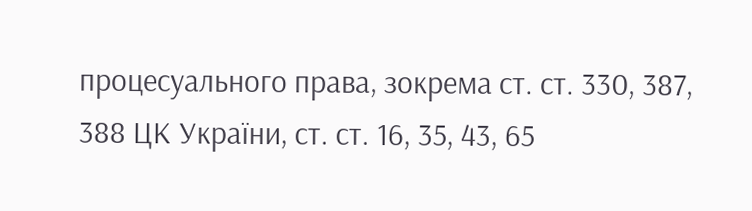процесуального права, зокрема ст. ст. 330, 387, 388 ЦК України, ст. ст. 16, 35, 43, 65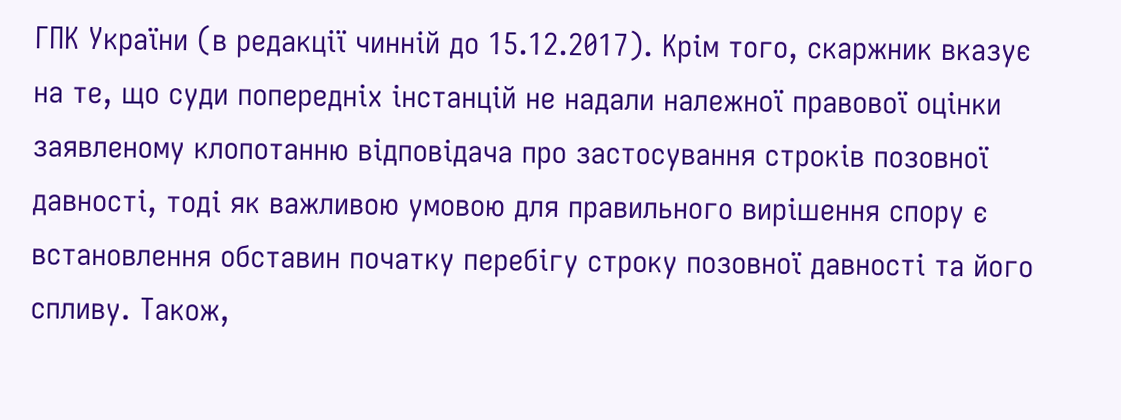ГПК України (в редакції чинній до 15.12.2017). Крім того, скаржник вказує на те, що суди попередніх інстанцій не надали належної правової оцінки заявленому клопотанню відповідача про застосування строків позовної давності, тоді як важливою умовою для правильного вирішення спору є встановлення обставин початку перебігу строку позовної давності та його спливу. Також,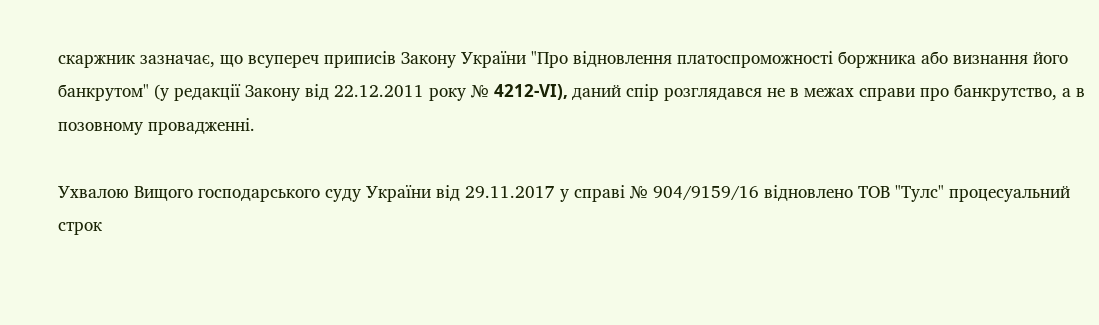скаржник зазначає, що всупереч приписів Закону України "Про відновлення платоспроможності боржника або визнання його банкрутом" (у редакції Закону від 22.12.2011 року № 4212-VI), даний спір розглядався не в межах справи про банкрутство, а в позовному провадженні.

Ухвалою Вищого господарського суду України від 29.11.2017 у справі № 904/9159/16 відновлено ТОВ "Тулс" процесуальний строк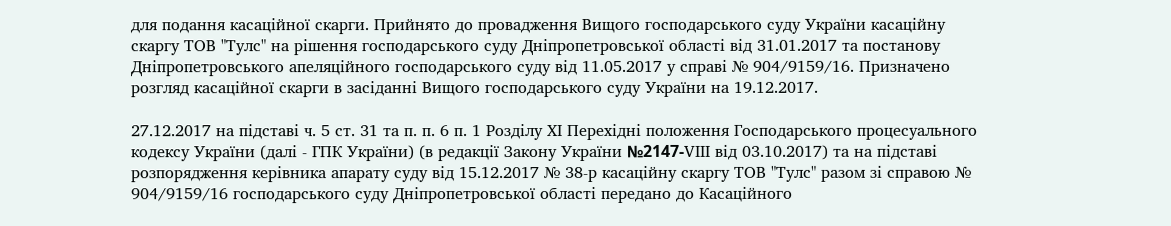для подання касаційної скарги. Прийнято до провадження Вищого господарського суду України касаційну скаргу ТОВ "Тулс" на рішення господарського суду Дніпропетровської області від 31.01.2017 та постанову Дніпропетровського апеляційного господарського суду від 11.05.2017 у справі № 904/9159/16. Призначено розгляд касаційної скарги в засіданні Вищого господарського суду України на 19.12.2017.

27.12.2017 на підставі ч. 5 ст. 31 та п. п. 6 п. 1 Розділу ХІ Перехідні положення Господарського процесуального кодексу України (далі - ГПК України) (в редакції Закону України №2147-VІІІ від 03.10.2017) та на підставі розпорядження керівника апарату суду від 15.12.2017 № 38-р касаційну скаргу ТОВ "Тулс" разом зі справою № 904/9159/16 господарського суду Дніпропетровської області передано до Касаційного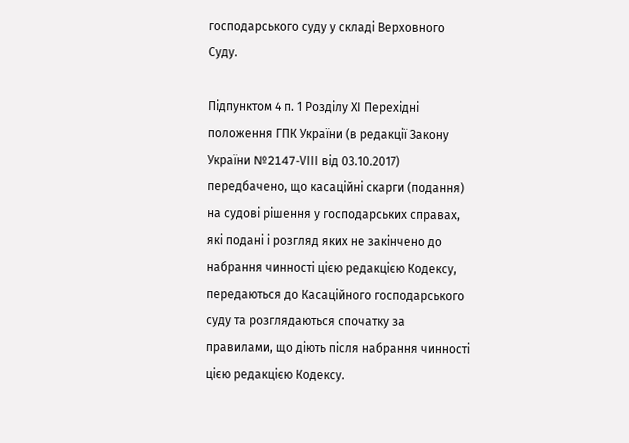господарського суду у складі Верховного Суду.

Підпунктом 4 п. 1 Розділу ХІ Перехідні положення ГПК України (в редакції Закону України №2147-VІІІ від 03.10.2017) передбачено, що касаційні скарги (подання) на судові рішення у господарських справах, які подані і розгляд яких не закінчено до набрання чинності цією редакцією Кодексу, передаються до Касаційного господарського суду та розглядаються спочатку за правилами, що діють після набрання чинності цією редакцією Кодексу.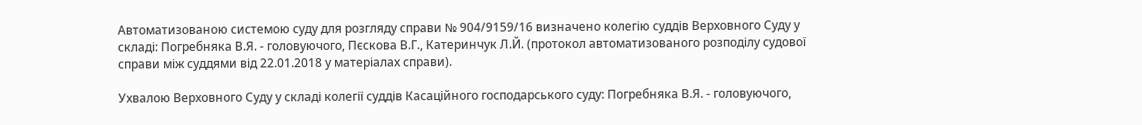Автоматизованою системою суду для розгляду справи № 904/9159/16 визначено колегію суддів Верховного Суду у складі: Погребняка В.Я. - головуючого, Пєскова В.Г., Катеринчук Л.Й. (протокол автоматизованого розподілу судової справи між суддями від 22.01.2018 у матеріалах справи).

Ухвалою Верховного Суду у складі колегії суддів Касаційного господарського суду: Погребняка В.Я. - головуючого,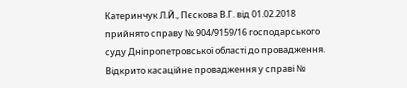Катеринчук Л.Й., Пєскова В.Г. від 01.02.2018 прийнято справу № 904/9159/16 господарського суду Дніпропетровської області до провадження. Відкрито касаційне провадження у справі №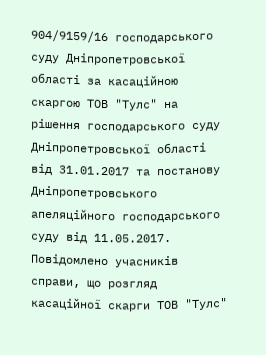904/9159/16 господарського суду Дніпропетровської області за касаційною скаргою ТОВ "Тулс" на рішення господарського суду Дніпропетровської області від 31.01.2017 та постанову Дніпропетровського апеляційного господарського суду від 11.05.2017. Повідомлено учасників справи, що розгляд касаційної скарги ТОВ "Тулс"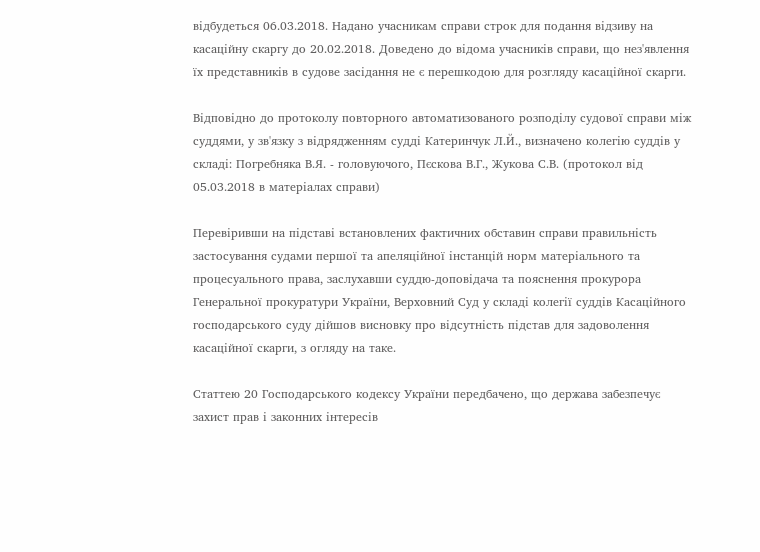відбудеться 06.03.2018. Надано учасникам справи строк для подання відзиву на касаційну скаргу до 20.02.2018. Доведено до відома учасників справи, що нез'явлення їх представників в судове засідання не є перешкодою для розгляду касаційної скарги.

Відповідно до протоколу повторного автоматизованого розподілу судової справи між суддями, у зв'язку з відрядженням судді Катеринчук Л.Й., визначено колегію суддів у складі: Погребняка В.Я. - головуючого, Пєскова В.Г., Жукова С.В. (протокол від 05.03.2018 в матеріалах справи)

Перевіривши на підставі встановлених фактичних обставин справи правильність застосування судами першої та апеляційної інстанцій норм матеріального та процесуального права, заслухавши суддю-доповідача та пояснення прокурора Генеральної прокуратури України, Верховний Суд у складі колегії суддів Касаційного господарського суду дійшов висновку про відсутність підстав для задоволення касаційної скарги, з огляду на таке.

Статтею 20 Господарського кодексу України передбачено, що держава забезпечує захист прав і законних інтересів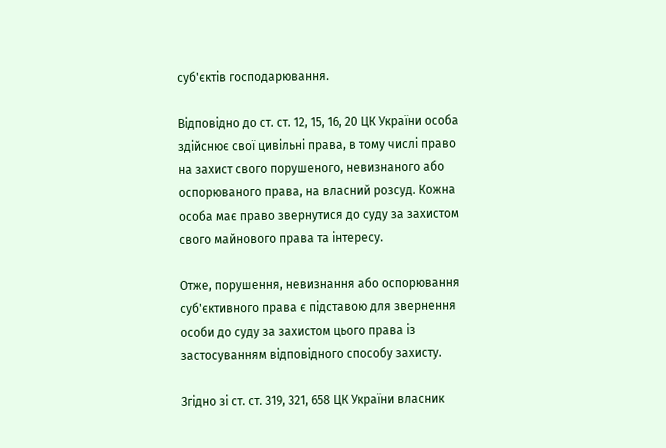суб'єктів господарювання.

Відповідно до ст. ст. 12, 15, 16, 20 ЦК України особа здійснює свої цивільні права, в тому числі право на захист свого порушеного, невизнаного або оспорюваного права, на власний розсуд. Кожна особа має право звернутися до суду за захистом свого майнового права та інтересу.

Отже, порушення, невизнання або оспорювання суб'єктивного права є підставою для звернення особи до суду за захистом цього права із застосуванням відповідного способу захисту.

Згідно зі ст. ст. 319, 321, 658 ЦК України власник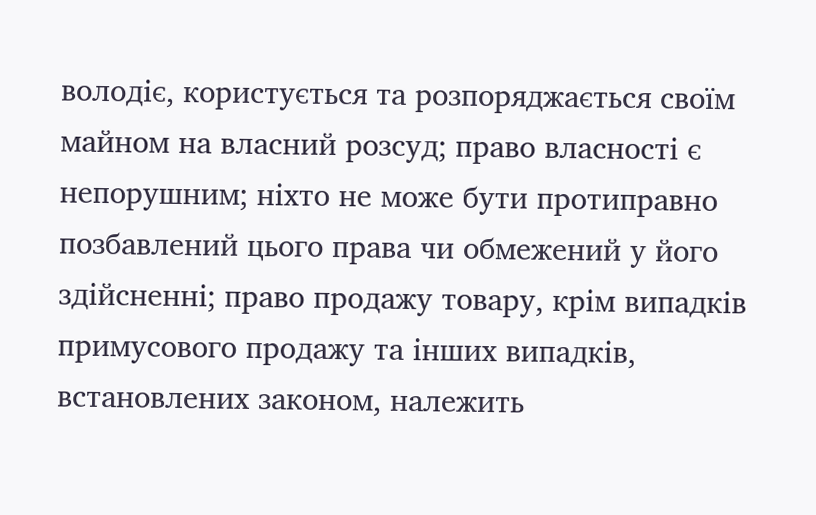володіє, користується та розпоряджається своїм майном на власний розсуд; право власності є непорушним; ніхто не може бути протиправно позбавлений цього права чи обмежений у його здійсненні; право продажу товару, крім випадків примусового продажу та інших випадків, встановлених законом, належить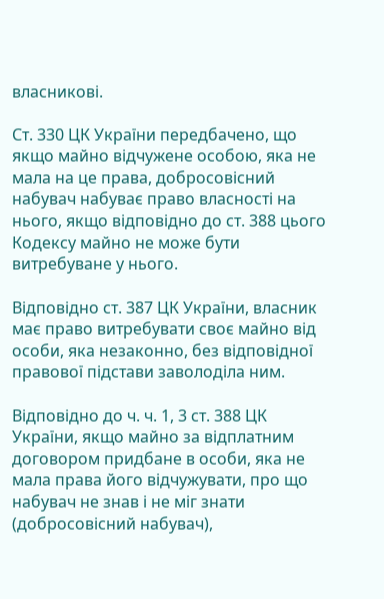власникові.

Ст. 330 ЦК України передбачено, що якщо майно відчужене особою, яка не мала на це права, добросовісний набувач набуває право власності на нього, якщо відповідно до ст. 388 цього Кодексу майно не може бути витребуване у нього.

Відповідно ст. 387 ЦК України, власник має право витребувати своє майно від особи, яка незаконно, без відповідної правової підстави заволоділа ним.

Відповідно до ч. ч. 1, 3 ст. 388 ЦК України, якщо майно за відплатним договором придбане в особи, яка не мала права його відчужувати, про що набувач не знав і не міг знати (добросовісний набувач),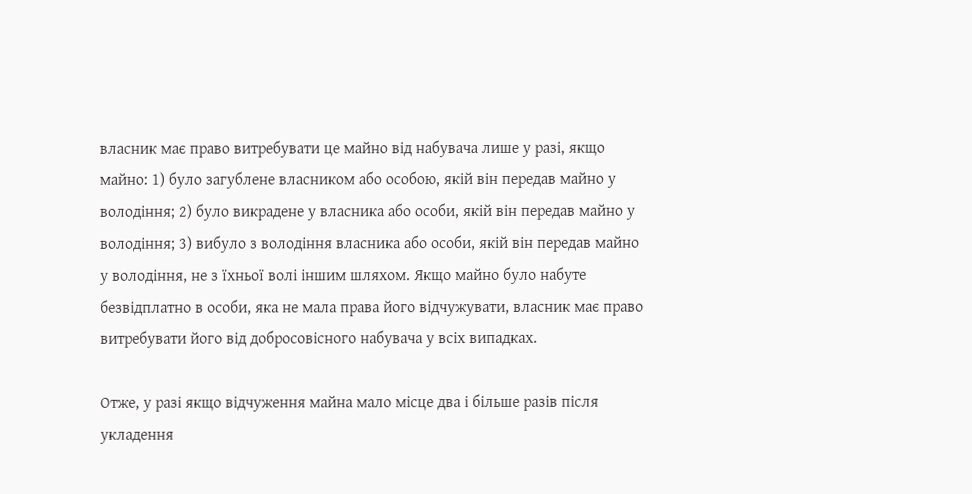власник має право витребувати це майно від набувача лише у разі, якщо майно: 1) було загублене власником або особою, якій він передав майно у володіння; 2) було викрадене у власника або особи, якій він передав майно у володіння; 3) вибуло з володіння власника або особи, якій він передав майно у володіння, не з їхньої волі іншим шляхом. Якщо майно було набуте безвідплатно в особи, яка не мала права його відчужувати, власник має право витребувати його від добросовісного набувача у всіх випадках.

Отже, у разі якщо відчуження майна мало місце два і більше разів після укладення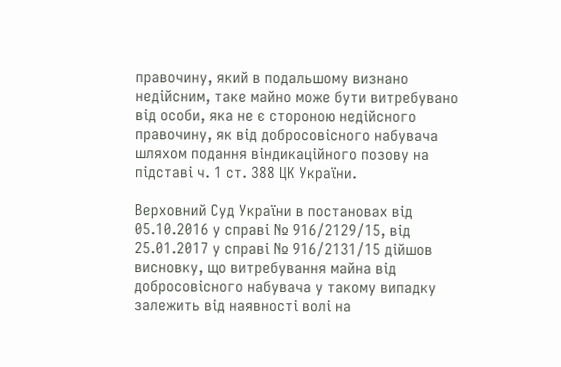правочину, який в подальшому визнано недійсним, таке майно може бути витребувано від особи, яка не є стороною недійсного правочину, як від добросовісного набувача шляхом подання віндикаційного позову на підставі ч. 1 ст. 388 ЦК України.

Верховний Суд України в постановах від 05.10.2016 у справі № 916/2129/15, від 25.01.2017 у справі № 916/2131/15 дійшов висновку, що витребування майна від добросовісного набувача у такому випадку залежить від наявності волі на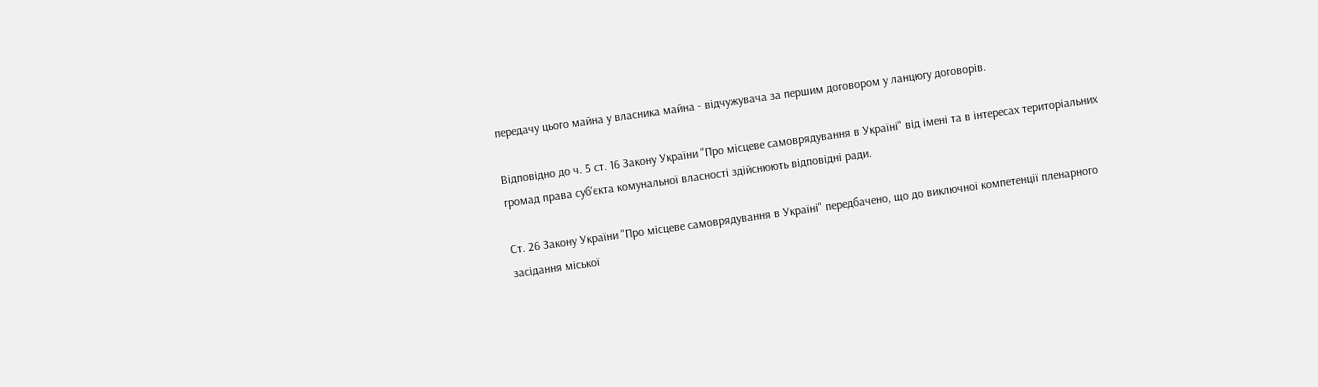передачу цього майна у власника майна - відчужувача за першим договором у ланцюгу договорів.

Відповідно до ч. 5 ст. 16 Закону України "Про місцеве самоврядування в Україні" від імені та в інтересах територіальних громад права суб'єкта комунальної власності здійснюють відповідні ради.

Ст. 26 Закону України "Про місцеве самоврядування в Україні" передбачено, що до виключної компетенції пленарного засідання міської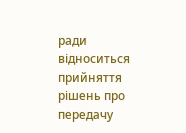ради відноситься прийняття рішень про передачу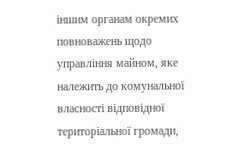іншим органам окремих повноважень щодо управління майном, яке належить до комунальної власності відповідної територіальної громади,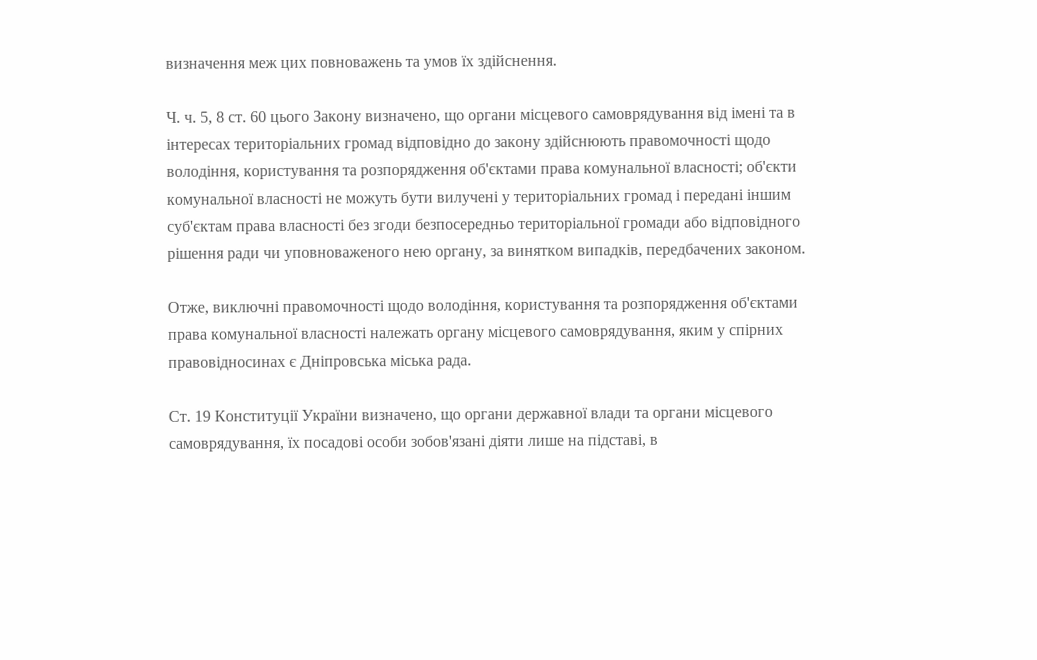визначення меж цих повноважень та умов їх здійснення.

Ч. ч. 5, 8 ст. 60 цього Закону визначено, що органи місцевого самоврядування від імені та в інтересах територіальних громад відповідно до закону здійснюють правомочності щодо володіння, користування та розпорядження об'єктами права комунальної власності; об'єкти комунальної власності не можуть бути вилучені у територіальних громад і передані іншим суб'єктам права власності без згоди безпосередньо територіальної громади або відповідного рішення ради чи уповноваженого нею органу, за винятком випадків, передбачених законом.

Отже, виключні правомочності щодо володіння, користування та розпорядження об'єктами права комунальної власності належать органу місцевого самоврядування, яким у спірних правовідносинах є Дніпровська міська рада.

Ст. 19 Конституції України визначено, що органи державної влади та органи місцевого самоврядування, їх посадові особи зобов'язані діяти лише на підставі, в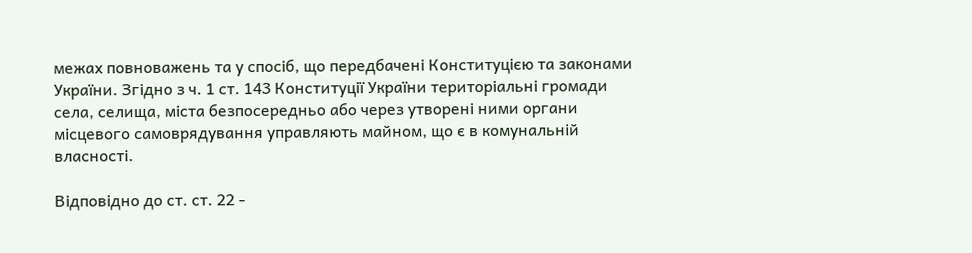межах повноважень та у спосіб, що передбачені Конституцією та законами України. Згідно з ч. 1 ст. 143 Конституції України територіальні громади села, селища, міста безпосередньо або через утворені ними органи місцевого самоврядування управляють майном, що є в комунальній власності.

Відповідно до ст. ст. 22 -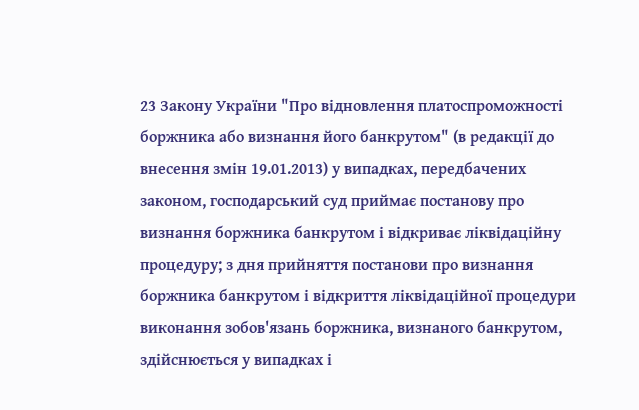23 Закону України "Про відновлення платоспроможності боржника або визнання його банкрутом" (в редакції до внесення змін 19.01.2013) у випадках, передбачених законом, господарський суд приймає постанову про визнання боржника банкрутом і відкриває ліквідаційну процедуру; з дня прийняття постанови про визнання боржника банкрутом і відкриття ліквідаційної процедури виконання зобов'язань боржника, визнаного банкрутом, здійснюється у випадках і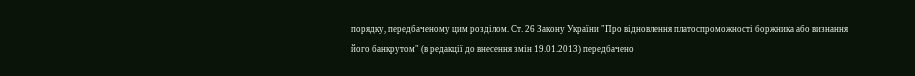порядку, передбаченому цим розділом. Ст. 26 Закону України "Про відновлення платоспроможності боржника або визнання його банкрутом" (в редакції до внесення змін 19.01.2013) передбачено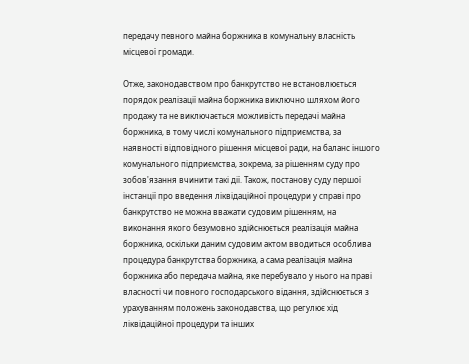передачу певного майна боржника в комунальну власність місцевої громади.

Отже, законодавством про банкрутство не встановлюється порядок реалізації майна боржника виключно шляхом його продажу та не виключається можливість передачі майна боржника, в тому числі комунального підприємства, за наявності відповідного рішення місцевої ради, на баланс іншого комунального підприємства, зокрема, за рішенням суду про зобов'язання вчинити такі дії. Також, постанову суду першої інстанції про введення ліквідаційної процедури у справі про банкрутство не можна вважати судовим рішенням, на виконання якого безумовно здійснюється реалізація майна боржника, оскільки даним судовим актом вводиться особлива процедура банкрутства боржника, а сама реалізація майна боржника або передача майна, яке перебувало у нього на праві власності чи повного господарського відання, здійснюється з урахуванням положень законодавства, що регулює хід ліквідаційної процедури та інших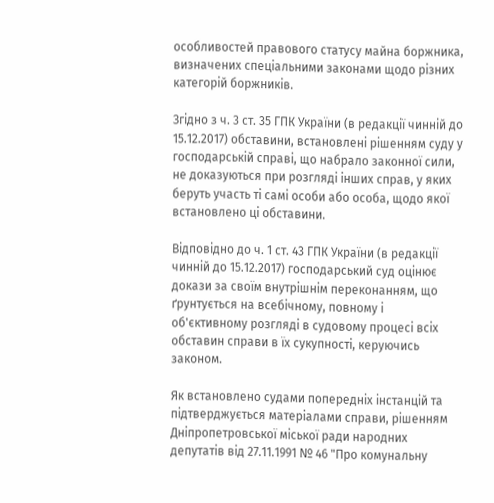особливостей правового статусу майна боржника, визначених спеціальними законами щодо різних категорій боржників.

Згідно з ч. 3 ст. 35 ГПК України (в редакції чинній до 15.12.2017) обставини, встановлені рішенням суду у господарській справі, що набрало законної сили, не доказуються при розгляді інших справ, у яких беруть участь ті самі особи або особа, щодо якої встановлено ці обставини.

Відповідно до ч. 1 ст. 43 ГПК України (в редакції чинній до 15.12.2017) господарський суд оцінює докази за своїм внутрішнім переконанням, що ґрунтується на всебічному, повному і об'єктивному розгляді в судовому процесі всіх обставин справи в їх сукупності, керуючись законом.

Як встановлено судами попередніх інстанцій та підтверджується матеріалами справи, рішенням Дніпропетровської міської ради народних депутатів від 27.11.1991 № 46 "Про комунальну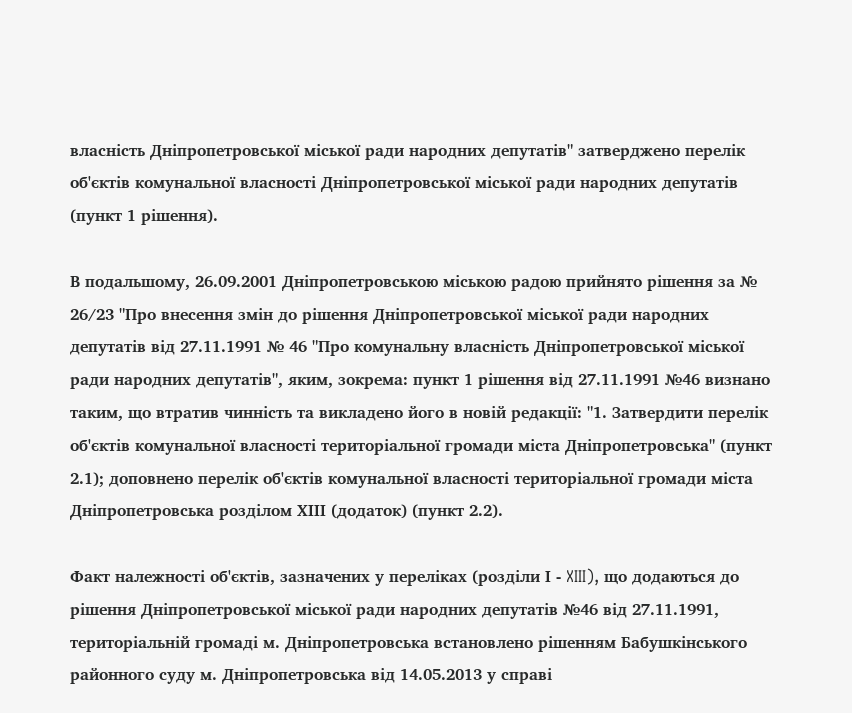власність Дніпропетровської міської ради народних депутатів" затверджено перелік об'єктів комунальної власності Дніпропетровської міської ради народних депутатів (пункт 1 рішення).

В подальшому, 26.09.2001 Дніпропетровською міською радою прийнято рішення за № 26/23 "Про внесення змін до рішення Дніпропетровської міської ради народних депутатів від 27.11.1991 № 46 "Про комунальну власність Дніпропетровської міської ради народних депутатів", яким, зокрема: пункт 1 рішення від 27.11.1991 №46 визнано таким, що втратив чинність та викладено його в новій редакції: "1. Затвердити перелік об'єктів комунальної власності територіальної громади міста Дніпропетровська" (пункт 2.1); доповнено перелік об'єктів комунальної власності територіальної громади міста Дніпропетровська розділом ХІІІ (додаток) (пункт 2.2).

Факт належності об'єктів, зазначених у переліках (розділи І - XIII), що додаються до рішення Дніпропетровської міської ради народних депутатів №46 від 27.11.1991, територіальній громаді м. Дніпропетровська встановлено рішенням Бабушкінського районного суду м. Дніпропетровська від 14.05.2013 у справі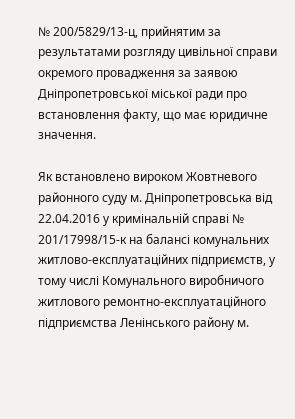№ 200/5829/13-ц, прийнятим за результатами розгляду цивільної справи окремого провадження за заявою Дніпропетровської міської ради про встановлення факту, що має юридичне значення.

Як встановлено вироком Жовтневого районного суду м. Дніпропетровська від 22.04.2016 у кримінальній справі № 201/17998/15-к на балансі комунальних житлово-експлуатаційних підприємств, у тому числі Комунального виробничого житлового ремонтно-експлуатаційного підприємства Ленінського району м.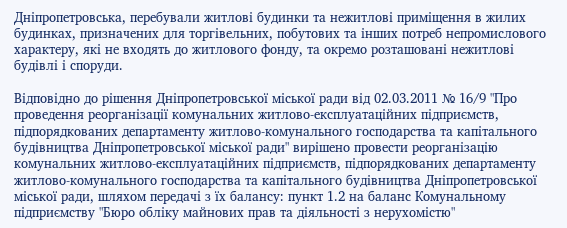Дніпропетровська, перебували житлові будинки та нежитлові приміщення в жилих будинках, призначених для торгівельних, побутових та інших потреб непромислового характеру, які не входять до житлового фонду, та окремо розташовані нежитлові будівлі і споруди.

Відповідно до рішення Дніпропетровської міської ради від 02.03.2011 № 16/9 "Про проведення реорганізації комунальних житлово-експлуатаційних підприємств, підпорядкованих департаменту житлово-комунального господарства та капітального будівництва Дніпропетровської міської ради" вирішено провести реорганізацію комунальних житлово-експлуатаційних підприємств, підпорядкованих департаменту житлово-комунального господарства та капітального будівництва Дніпропетровської міської ради, шляхом передачі з їх балансу: пункт 1.2 на баланс Комунальному підприємству "Бюро обліку майнових прав та діяльності з нерухомістю"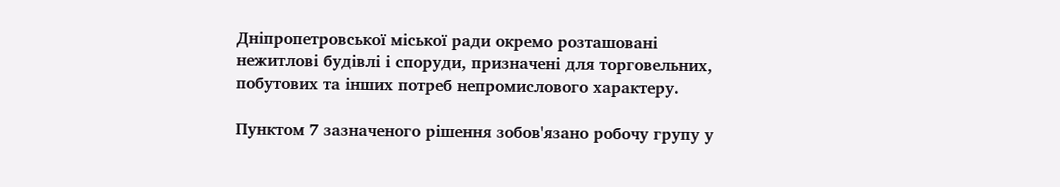Дніпропетровської міської ради окремо розташовані нежитлові будівлі і споруди, призначені для торговельних, побутових та інших потреб непромислового характеру.

Пунктом 7 зазначеного рішення зобов'язано робочу групу у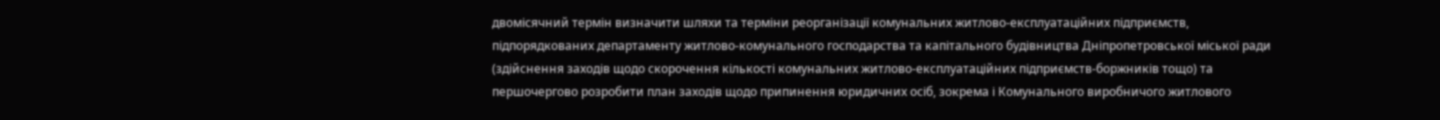двомісячний термін визначити шляхи та терміни реорганізації комунальних житлово-експлуатаційних підприємств, підпорядкованих департаменту житлово-комунального господарства та капітального будівництва Дніпропетровської міської ради (здійснення заходів щодо скорочення кількості комунальних житлово-експлуатаційних підприємств-боржників тощо) та першочергово розробити план заходів щодо припинення юридичних осіб, зокрема і Комунального виробничого житлового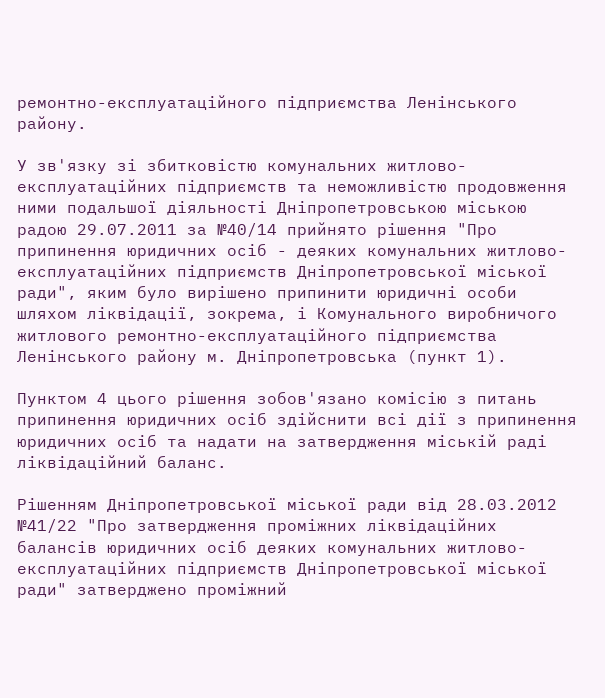ремонтно-експлуатаційного підприємства Ленінського району.

У зв'язку зі збитковістю комунальних житлово-експлуатаційних підприємств та неможливістю продовження ними подальшої діяльності Дніпропетровською міською радою 29.07.2011 за №40/14 прийнято рішення "Про припинення юридичних осіб - деяких комунальних житлово-експлуатаційних підприємств Дніпропетровської міської ради", яким було вирішено припинити юридичні особи шляхом ліквідації, зокрема, і Комунального виробничого житлового ремонтно-експлуатаційного підприємства Ленінського району м. Дніпропетровська (пункт 1).

Пунктом 4 цього рішення зобов'язано комісію з питань припинення юридичних осіб здійснити всі дії з припинення юридичних осіб та надати на затвердження міській раді ліквідаційний баланс.

Рішенням Дніпропетровської міської ради від 28.03.2012 №41/22 "Про затвердження проміжних ліквідаційних балансів юридичних осіб деяких комунальних житлово-експлуатаційних підприємств Дніпропетровської міської ради" затверджено проміжний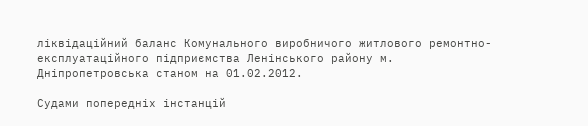ліквідаційний баланс Комунального виробничого житлового ремонтно-експлуатаційного підприємства Ленінського району м. Дніпропетровська станом на 01.02.2012.

Судами попередніх інстанцій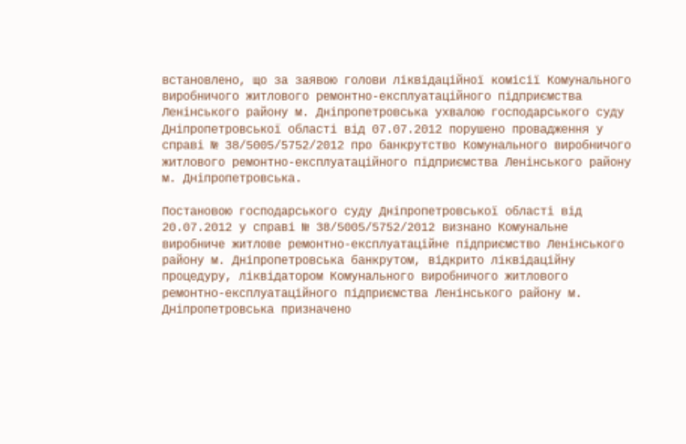встановлено, що за заявою голови ліквідаційної комісії Комунального виробничого житлового ремонтно-експлуатаційного підприємства Ленінського району м. Дніпропетровська ухвалою господарського суду Дніпропетровської області від 07.07.2012 порушено провадження у справі № 38/5005/5752/2012 про банкрутство Комунального виробничого житлового ремонтно-експлуатаційного підприємства Ленінського району м. Дніпропетровська.

Постановою господарського суду Дніпропетровської області від 20.07.2012 у справі № 38/5005/5752/2012 визнано Комунальне виробниче житлове ремонтно-експлуатаційне підприємство Ленінського району м. Дніпропетровська банкрутом, відкрито ліквідаційну процедуру, ліквідатором Комунального виробничого житлового ремонтно-експлуатаційного підприємства Ленінського району м. Дніпропетровська призначено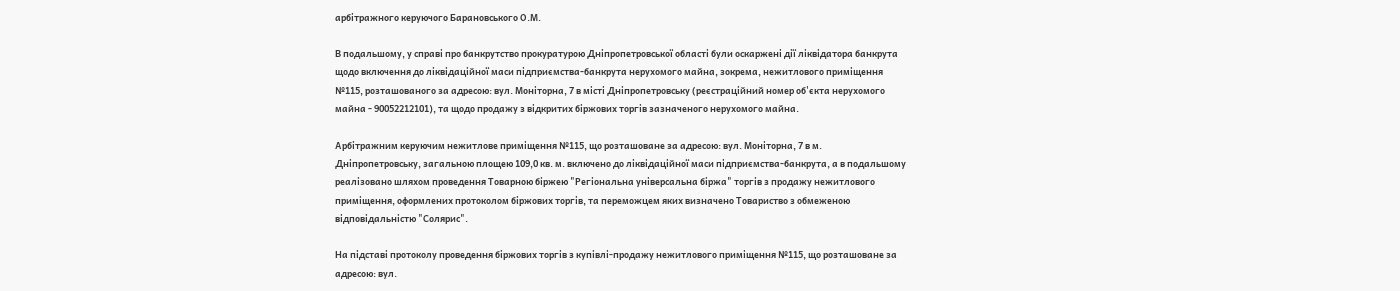арбітражного керуючого Барановського О.М.

В подальшому, у справі про банкрутство прокуратурою Дніпропетровської області були оскаржені дії ліквідатора банкрута щодо включення до ліквідаційної маси підприємства-банкрута нерухомого майна, зокрема, нежитлового приміщення №115, розташованого за адресою: вул. Моніторна, 7 в місті Дніпропетровську (реєстраційний номер об'єкта нерухомого майна - 90052212101), та щодо продажу з відкритих біржових торгів зазначеного нерухомого майна.

Арбітражним керуючим нежитлове приміщення №115, що розташоване за адресою: вул. Моніторна, 7 в м. Дніпропетровську, загальною площею 109,0 кв. м. включено до ліквідаційної маси підприємства-банкрута, а в подальшому реалізовано шляхом проведення Товарною біржею "Регіональна універсальна біржа" торгів з продажу нежитлового приміщення, оформлених протоколом біржових торгів, та переможцем яких визначено Товариство з обмеженою відповідальністю "Солярис".

На підставі протоколу проведення біржових торгів з купівлі-продажу нежитлового приміщення №115, що розташоване за адресою: вул.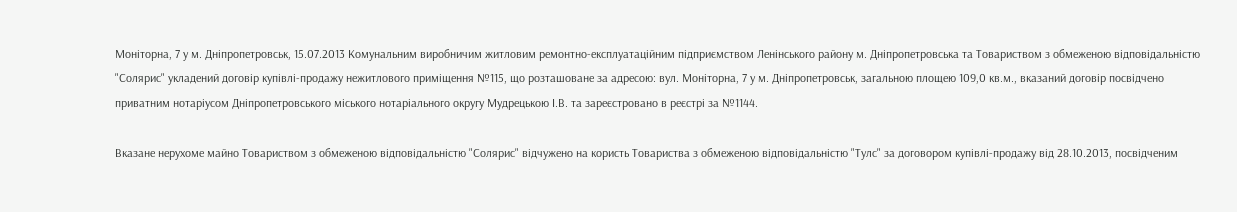Моніторна, 7 у м. Дніпропетровськ, 15.07.2013 Комунальним виробничим житловим ремонтно-експлуатаційним підприємством Ленінського району м. Дніпропетровська та Товариством з обмеженою відповідальністю "Солярис" укладений договір купівлі-продажу нежитлового приміщення №115, що розташоване за адресою: вул. Моніторна, 7 у м. Дніпропетровськ, загальною площею 109,0 кв.м., вказаний договір посвідчено приватним нотаріусом Дніпропетровського міського нотаріального округу Мудрецькою І.В. та зареєстровано в реєстрі за №1144.

Вказане нерухоме майно Товариством з обмеженою відповідальністю "Солярис" відчужено на користь Товариства з обмеженою відповідальністю "Тулс" за договором купівлі-продажу від 28.10.2013, посвідченим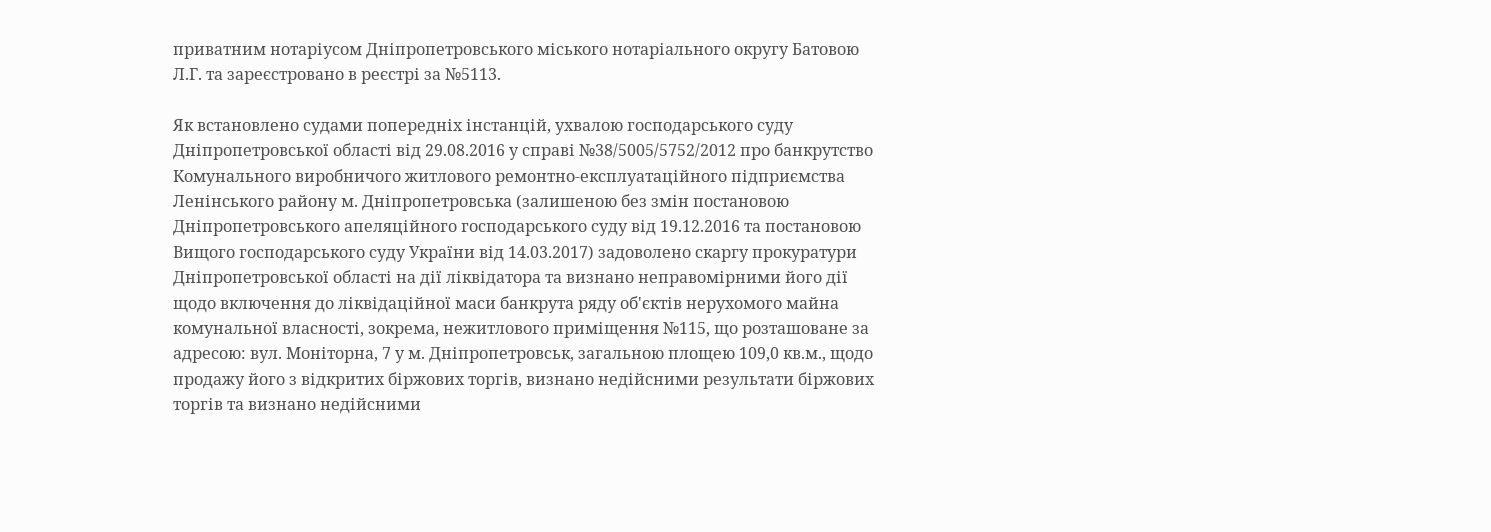приватним нотаріусом Дніпропетровського міського нотаріального округу Батовою Л.Г. та зареєстровано в реєстрі за №5113.

Як встановлено судами попередніх інстанцій, ухвалою господарського суду Дніпропетровської області від 29.08.2016 у справі №38/5005/5752/2012 про банкрутство Комунального виробничого житлового ремонтно-експлуатаційного підприємства Ленінського району м. Дніпропетровська (залишеною без змін постановою Дніпропетровського апеляційного господарського суду від 19.12.2016 та постановою Вищого господарського суду України від 14.03.2017) задоволено скаргу прокуратури Дніпропетровської області на дії ліквідатора та визнано неправомірними його дії щодо включення до ліквідаційної маси банкрута ряду об'єктів нерухомого майна комунальної власності, зокрема, нежитлового приміщення №115, що розташоване за адресою: вул. Моніторна, 7 у м. Дніпропетровськ, загальною площею 109,0 кв.м., щодо продажу його з відкритих біржових торгів, визнано недійсними результати біржових торгів та визнано недійсними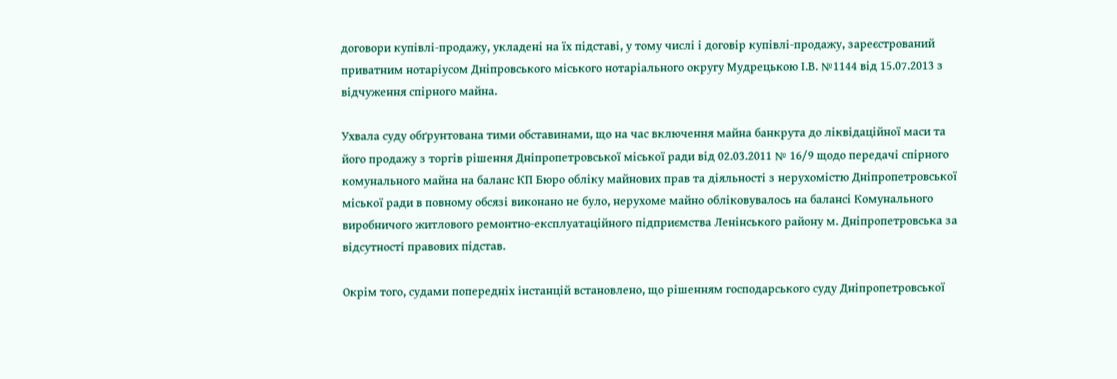договори купівлі-продажу, укладені на їх підставі, у тому числі і договір купівлі-продажу, зареєстрований приватним нотаріусом Дніпровського міського нотаріального округу Мудрецькою І.В. №1144 від 15.07.2013 з відчуження спірного майна.

Ухвала суду обґрунтована тими обставинами, що на час включення майна банкрута до ліквідаційної маси та його продажу з торгів рішення Дніпропетровської міської ради від 02.03.2011 № 16/9 щодо передачі спірного комунального майна на баланс КП Бюро обліку майнових прав та діяльності з нерухомістю Дніпропетровської міської ради в повному обсязі виконано не було, нерухоме майно обліковувалось на балансі Комунального виробничого житлового ремонтно-експлуатаційного підприємства Ленінського району м. Дніпропетровська за відсутності правових підстав.

Окрім того, судами попередніх інстанцій встановлено, що рішенням господарського суду Дніпропетровської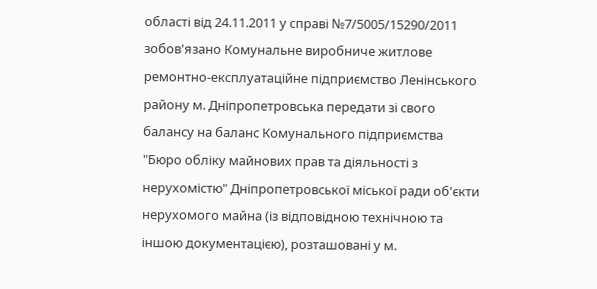області від 24.11.2011 у справі №7/5005/15290/2011 зобов'язано Комунальне виробниче житлове ремонтно-експлуатаційне підприємство Ленінського району м. Дніпропетровська передати зі свого балансу на баланс Комунального підприємства "Бюро обліку майнових прав та діяльності з нерухомістю" Дніпропетровської міської ради об'єкти нерухомого майна (із відповідною технічною та іншою документацією), розташовані у м.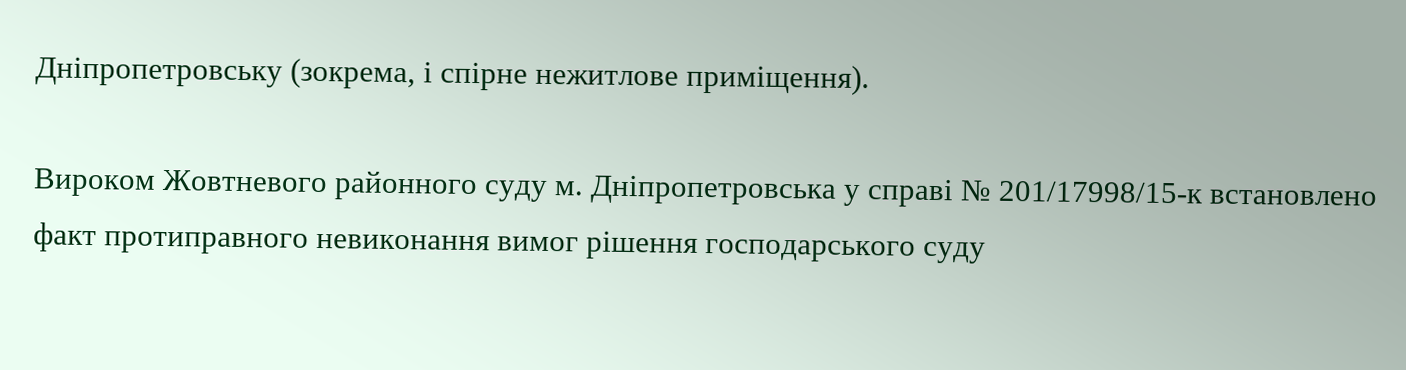Дніпропетровську (зокрема, і спірне нежитлове приміщення).

Вироком Жовтневого районного суду м. Дніпропетровська у справі № 201/17998/15-к встановлено факт протиправного невиконання вимог рішення господарського суду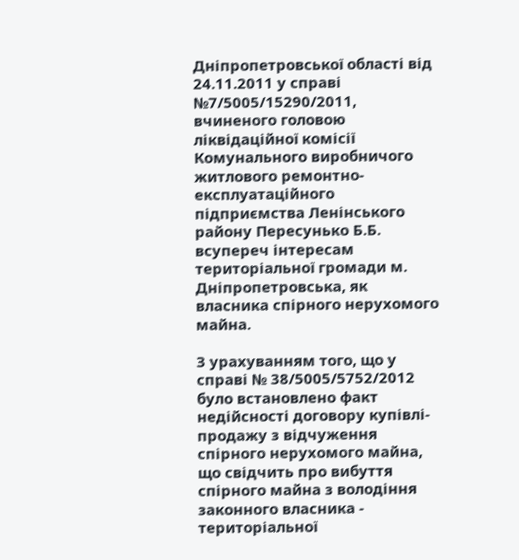Дніпропетровської області від 24.11.2011 у справі №7/5005/15290/2011, вчиненого головою ліквідаційної комісії Комунального виробничого житлового ремонтно-експлуатаційного підприємства Ленінського району Пересунько Б.Б. всупереч інтересам територіальної громади м. Дніпропетровська, як власника спірного нерухомого майна.

З урахуванням того, що у справі № 38/5005/5752/2012 було встановлено факт недійсності договору купівлі-продажу з відчуження спірного нерухомого майна, що свідчить про вибуття спірного майна з володіння законного власника - територіальної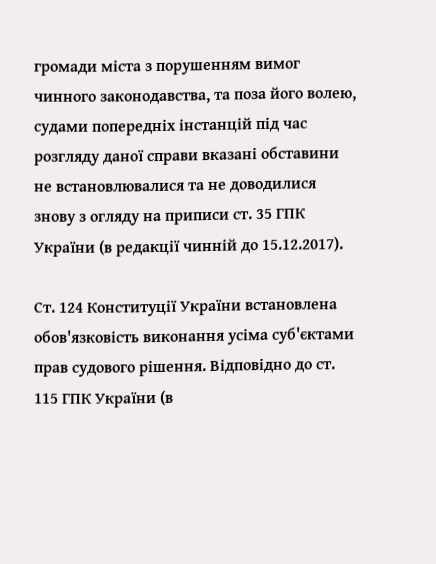громади міста з порушенням вимог чинного законодавства, та поза його волею, судами попередніх інстанцій під час розгляду даної справи вказані обставини не встановлювалися та не доводилися знову з огляду на приписи ст. 35 ГПК України (в редакції чинній до 15.12.2017).

Ст. 124 Конституції України встановлена обов'язковість виконання усіма суб'єктами прав судового рішення. Відповідно до ст. 115 ГПК України (в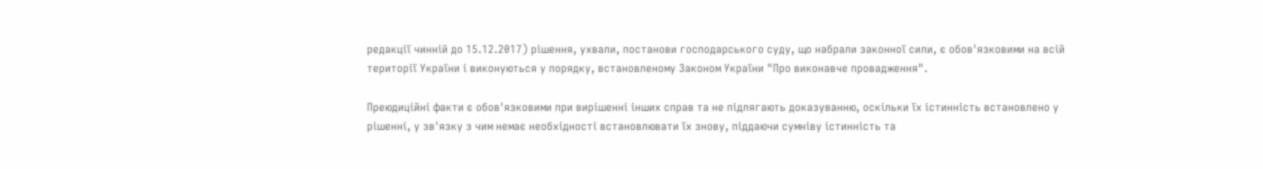редакції чинній до 15.12.2017) рішення, ухвали, постанови господарського суду, що набрали законної сили, є обов'язковими на всій території України і виконуються у порядку, встановленому Законом України "Про виконавче провадження".

Преюдиційні факти є обов'язковими при вирішенні інших справ та не підлягають доказуванню, оскільки їх істинність встановлено у рішенні, у зв'язку з чим немає необхідності встановлювати їх знову, піддаючи сумніву істинність та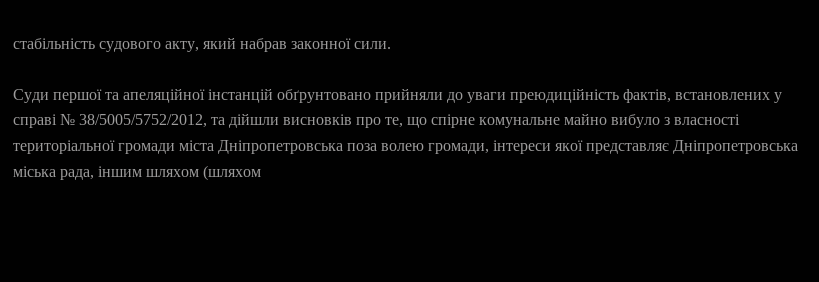стабільність судового акту, який набрав законної сили.

Суди першої та апеляційної інстанцій обґрунтовано прийняли до уваги преюдиційність фактів, встановлених у справі № 38/5005/5752/2012, та дійшли висновків про те, що спірне комунальне майно вибуло з власності територіальної громади міста Дніпропетровська поза волею громади, інтереси якої представляє Дніпропетровська міська рада, іншим шляхом (шляхом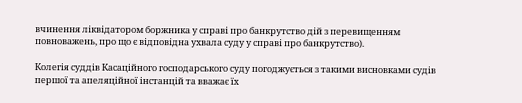вчинення ліквідатором боржника у справі про банкрутство дій з перевищенням повноважень, про що є відповідна ухвала суду у справі про банкрутство).

Колегія суддів Касаційного господарського суду погоджується з такими висновками судів першої та апеляційної інстанцій та вважає їх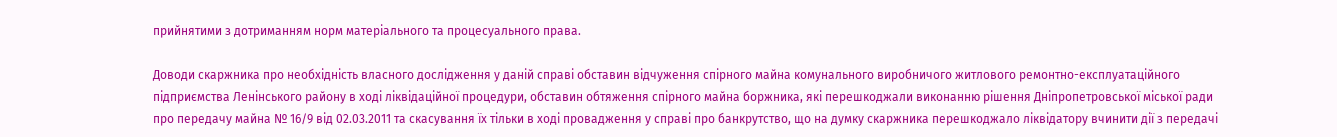прийнятими з дотриманням норм матеріального та процесуального права.

Доводи скаржника про необхідність власного дослідження у даній справі обставин відчуження спірного майна комунального виробничого житлового ремонтно-експлуатаційного підприємства Ленінського району в ході ліквідаційної процедури, обставин обтяження спірного майна боржника, які перешкоджали виконанню рішення Дніпропетровської міської ради про передачу майна № 16/9 від 02.03.2011 та скасування їх тільки в ході провадження у справі про банкрутство, що на думку скаржника перешкоджало ліквідатору вчинити дії з передачі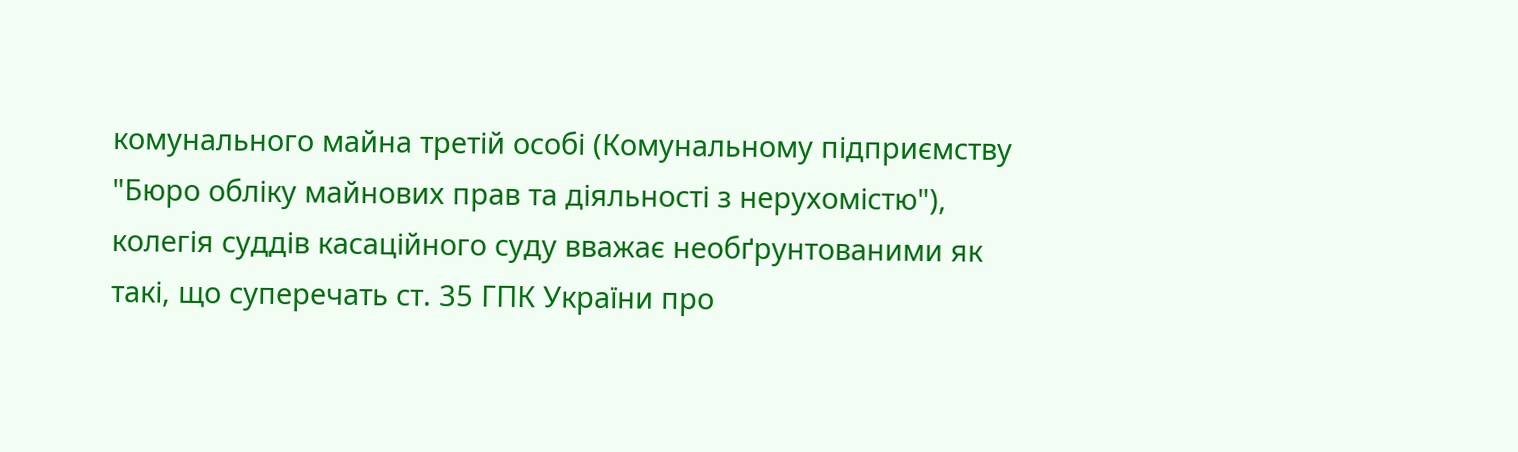комунального майна третій особі (Комунальному підприємству "Бюро обліку майнових прав та діяльності з нерухомістю"), колегія суддів касаційного суду вважає необґрунтованими як такі, що суперечать ст. 35 ГПК України про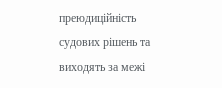преюдиційність судових рішень та виходять за межі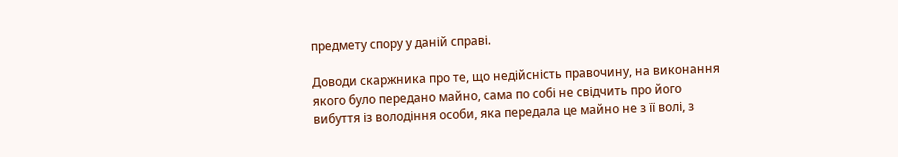предмету спору у даній справі.

Доводи скаржника про те, що недійсність правочину, на виконання якого було передано майно, сама по собі не свідчить про його вибуття із володіння особи, яка передала це майно не з її волі, з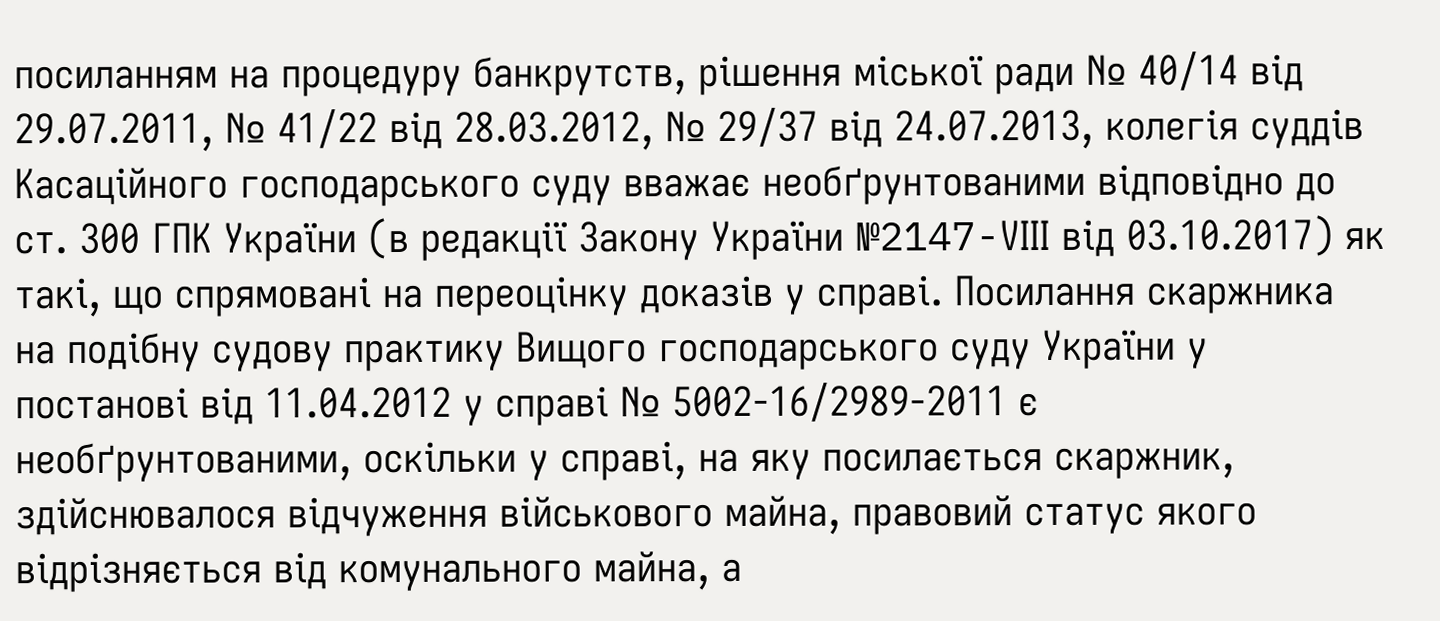посиланням на процедуру банкрутств, рішення міської ради № 40/14 від 29.07.2011, № 41/22 від 28.03.2012, № 29/37 від 24.07.2013, колегія суддів Касаційного господарського суду вважає необґрунтованими відповідно до ст. 300 ГПК України (в редакції Закону України №2147-VІІІ від 03.10.2017) як такі, що спрямовані на переоцінку доказів у справі. Посилання скаржника на подібну судову практику Вищого господарського суду України у постанові від 11.04.2012 у справі № 5002-16/2989-2011 є необґрунтованими, оскільки у справі, на яку посилається скаржник, здійснювалося відчуження військового майна, правовий статус якого відрізняється від комунального майна, а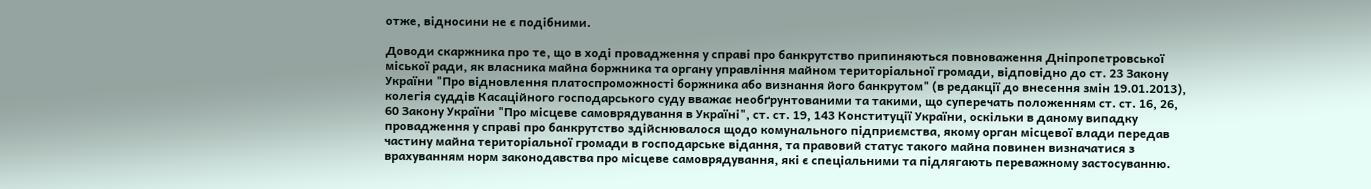отже, відносини не є подібними.

Доводи скаржника про те, що в ході провадження у справі про банкрутство припиняються повноваження Дніпропетровської міської ради, як власника майна боржника та органу управління майном територіальної громади, відповідно до ст. 23 Закону України "Про відновлення платоспроможності боржника або визнання його банкрутом" (в редакції до внесення змін 19.01.2013), колегія суддів Касаційного господарського суду вважає необґрунтованими та такими, що суперечать положенням ст. ст. 16, 26, 60 Закону України "Про місцеве самоврядування в Україні", ст. ст. 19, 143 Конституції України, оскільки в даному випадку провадження у справі про банкрутство здійснювалося щодо комунального підприємства, якому орган місцевої влади передав частину майна територіальної громади в господарське відання, та правовий статус такого майна повинен визначатися з врахуванням норм законодавства про місцеве самоврядування, які є спеціальними та підлягають переважному застосуванню.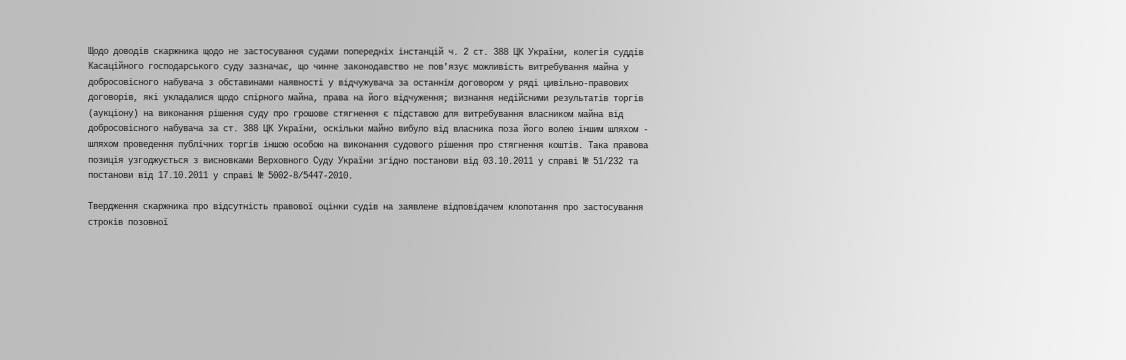Щодо доводів скаржника щодо не застосування судами попередніх інстанцій ч. 2 ст. 388 ЦК України, колегія суддів Касаційного господарського суду зазначає, що чинне законодавство не пов'язує можливість витребування майна у добросовісного набувача з обставинами наявності у відчужувача за останнім договором у ряді цивільно-правових договорів, які укладалися щодо спірного майна, права на його відчуження; визнання недійсними результатів торгів (аукціону) на виконання рішення суду про грошове стягнення є підставою для витребування власником майна від добросовісного набувача за ст. 388 ЦК України, оскільки майно вибуло від власника поза його волею іншим шляхом - шляхом проведення публічних торгів іншою особою на виконання судового рішення про стягнення коштів. Така правова позиція узгоджується з висновками Верховного Суду України згідно постанови від 03.10.2011 у справі № 51/232 та постанови від 17.10.2011 у справі № 5002-8/5447-2010.

Твердження скаржника про відсутність правової оцінки судів на заявлене відповідачем клопотання про застосування строків позовної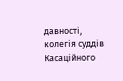давності, колегія суддів Касаційного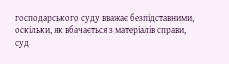господарського суду вважає безпідставними, оскільки, як вбачається з матеріалів справи, суд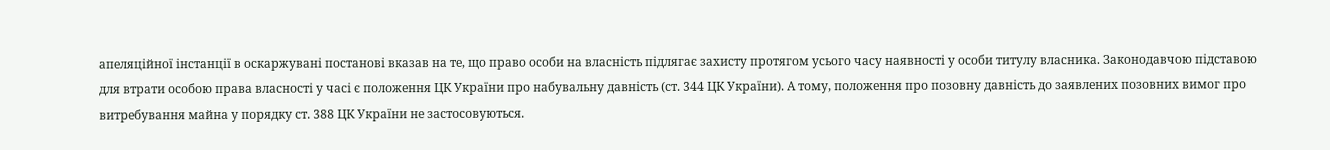апеляційної інстанції в оскаржувані постанові вказав на те, що право особи на власність підлягає захисту протягом усього часу наявності у особи титулу власника. Законодавчою підставою для втрати особою права власності у часі є положення ЦК України про набувальну давність (ст. 344 ЦК України). А тому, положення про позовну давність до заявлених позовних вимог про витребування майна у порядку ст. 388 ЦК України не застосовуються.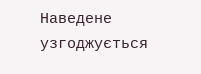Наведене узгоджується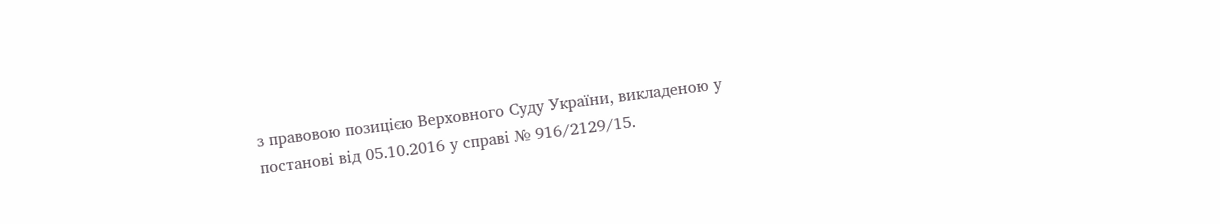з правовою позицією Верховного Суду України, викладеною у постанові від 05.10.2016 у справі № 916/2129/15.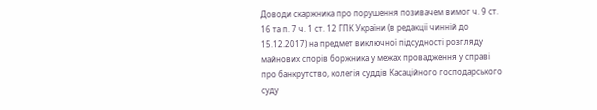Доводи скаржника про порушення позивачем вимог ч. 9 ст. 16 та п. 7 ч. 1 ст. 12 ГПК України (в редакції чинній до 15.12.2017) на предмет виключної підсудності розгляду майнових спорів боржника у межах провадження у справі про банкрутство, колегія суддів Касаційного господарського суду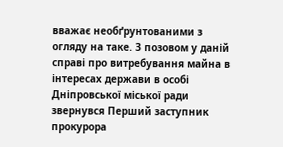вважає необґрунтованими з огляду на таке. З позовом у даній справі про витребування майна в інтересах держави в особі Дніпровської міської ради звернувся Перший заступник прокурора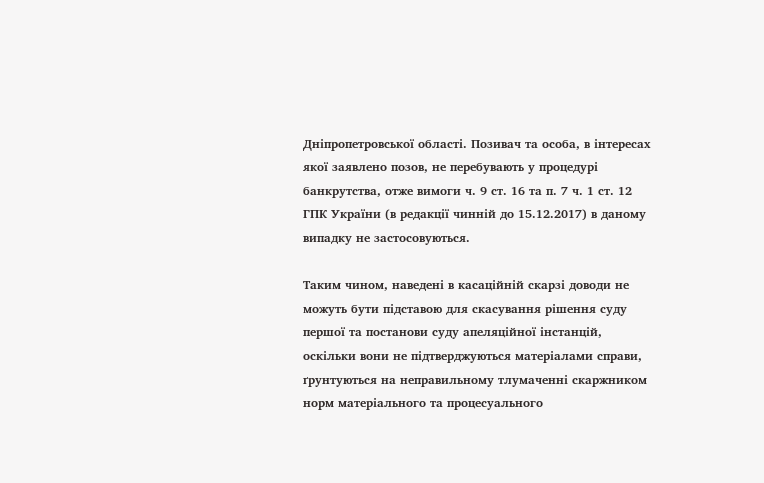Дніпропетровської області. Позивач та особа, в інтересах якої заявлено позов, не перебувають у процедурі банкрутства, отже вимоги ч. 9 ст. 16 та п. 7 ч. 1 ст. 12 ГПК України (в редакції чинній до 15.12.2017) в даному випадку не застосовуються.

Таким чином, наведені в касаційній скарзі доводи не можуть бути підставою для скасування рішення суду першої та постанови суду апеляційної інстанцій, оскільки вони не підтверджуються матеріалами справи, ґрунтуються на неправильному тлумаченні скаржником норм матеріального та процесуального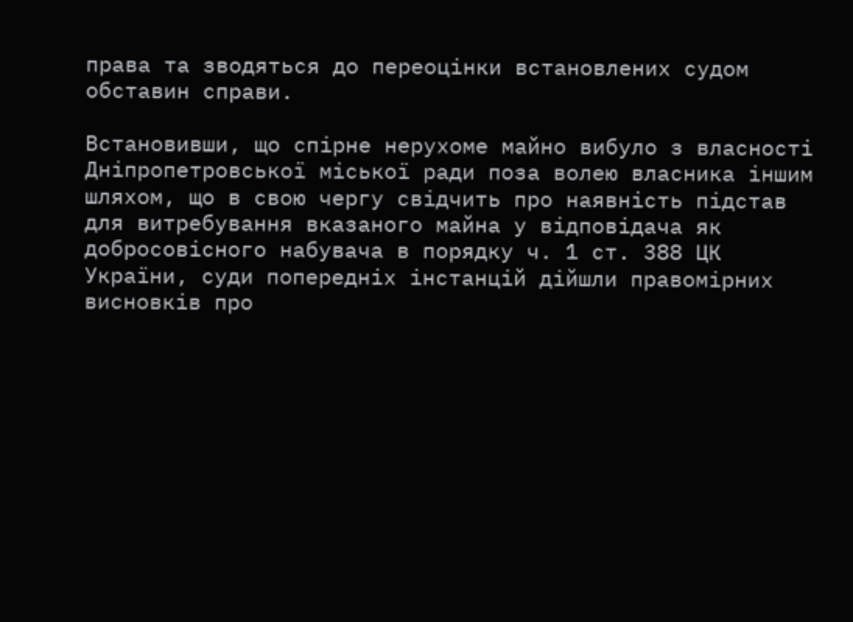права та зводяться до переоцінки встановлених судом обставин справи.

Встановивши, що спірне нерухоме майно вибуло з власності Дніпропетровської міської ради поза волею власника іншим шляхом, що в свою чергу свідчить про наявність підстав для витребування вказаного майна у відповідача як добросовісного набувача в порядку ч. 1 ст. 388 ЦК України, суди попередніх інстанцій дійшли правомірних висновків про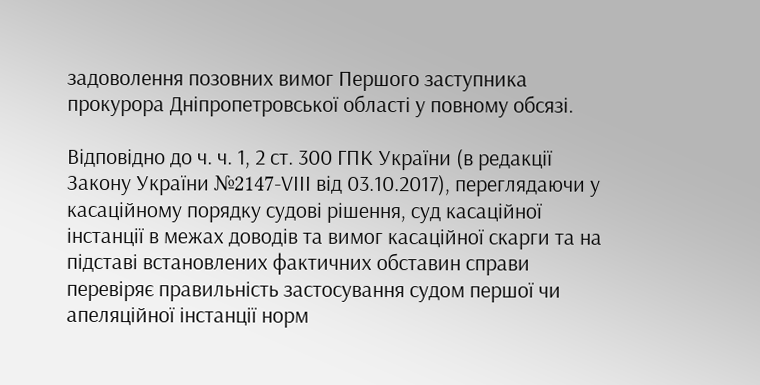задоволення позовних вимог Першого заступника прокурора Дніпропетровської області у повному обсязі.

Відповідно до ч. ч. 1, 2 ст. 300 ГПК України (в редакції Закону України №2147-VІІІ від 03.10.2017), переглядаючи у касаційному порядку судові рішення, суд касаційної інстанції в межах доводів та вимог касаційної скарги та на підставі встановлених фактичних обставин справи перевіряє правильність застосування судом першої чи апеляційної інстанції норм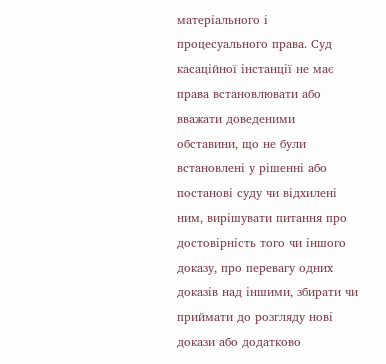матеріального і процесуального права. Суд касаційної інстанції не має права встановлювати або вважати доведеними обставини, що не були встановлені у рішенні або постанові суду чи відхилені ним, вирішувати питання про достовірність того чи іншого доказу, про перевагу одних доказів над іншими, збирати чи приймати до розгляду нові докази або додатково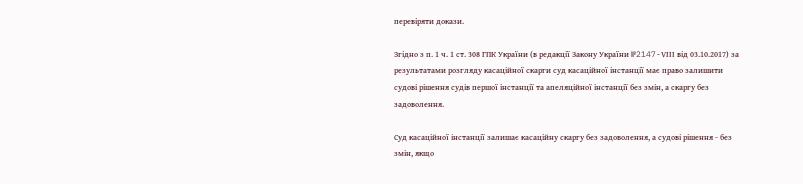перевіряти докази.

Згідно з п. 1 ч. 1 ст. 308 ГПК України (в редакції Закону України №2147-VІІІ від 03.10.2017) за результатами розгляду касаційної скарги суд касаційної інстанції має право залишити судові рішення судів першої інстанції та апеляційної інстанції без змін, а скаргу без задоволення.

Суд касаційної інстанції залишає касаційну скаргу без задоволення, а судові рішення - без змін, якщо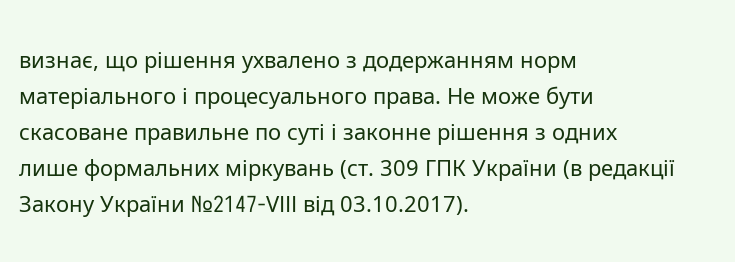визнає, що рішення ухвалено з додержанням норм матеріального і процесуального права. Не може бути скасоване правильне по суті і законне рішення з одних лише формальних міркувань (ст. 309 ГПК України (в редакції Закону України №2147-VІІІ від 03.10.2017).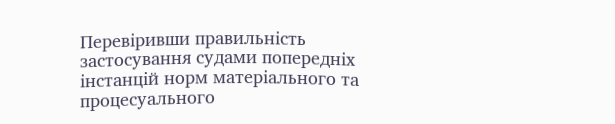Перевіривши правильність застосування судами попередніх інстанцій норм матеріального та процесуального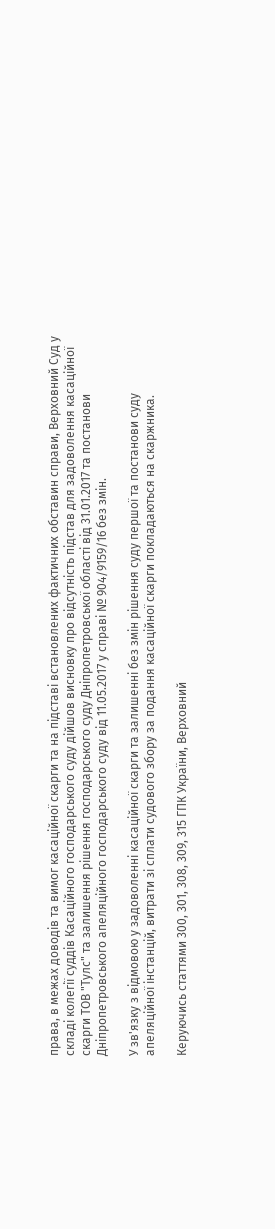права, в межах доводів та вимог касаційної скарги та на підставі встановлених фактичних обставин справи, Верховний Суд у складі колегії суддів Касаційного господарського суду дійшов висновку про відсутність підстав для задоволення касаційної скарги ТОВ "Тулс" та залишення рішення господарського суду Дніпропетровської області від 31.01.2017 та постанови Дніпропетровського апеляційного господарського суду від 11.05.2017 у справі № 904/9159/16 без змін.

У зв'язку з відмовою у задоволенні касаційної скарги та залишенні без змін рішення суду першої та постанови суду апеляційної інстанцій, витрати зі сплати судового збору за подання касаційної скарги покладаються на скаржника.

Керуючись статтями 300, 301, 308, 309, 315 ГПК України, Верховний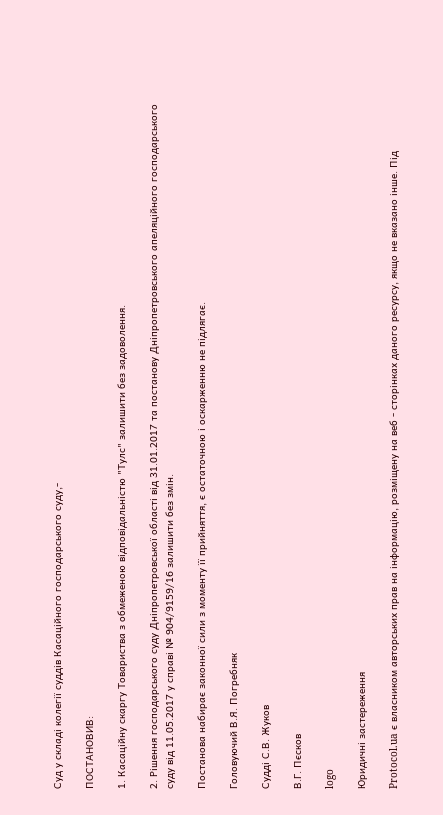Суд у складі колегії суддів Касаційного господарського суду,-

ПОСТАНОВИВ:

1. Касаційну скаргу Товариства з обмеженою відповідальністю "Тулс" залишити без задоволення.

2. Рішення господарського суду Дніпропетровської області від 31.01.2017 та постанову Дніпропетровського апеляційного господарського суду від 11.05.2017 у справі № 904/9159/16 залишити без змін.

Постанова набирає законної сили з моменту її прийняття, є остаточною і оскарженню не підлягає.

Головуючий В.Я. Погребняк

Судді С.В. Жуков

В.Г. Пєсков

logo

Юридичні застереження

Protocol.ua є власником авторських прав на інформацію, розміщену на веб - сторінках даного ресурсу, якщо не вказано інше. Під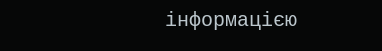інформацією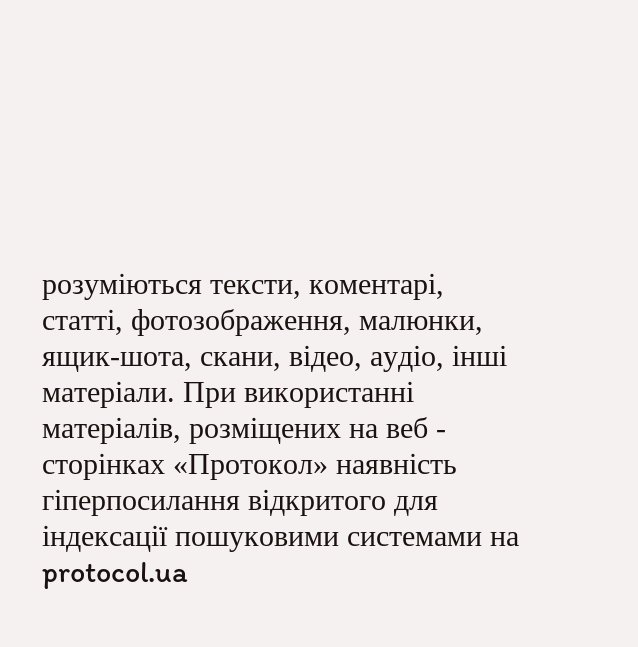розуміються тексти, коментарі, статті, фотозображення, малюнки, ящик-шота, скани, відео, аудіо, інші матеріали. При використанні матеріалів, розміщених на веб - сторінках «Протокол» наявність гіперпосилання відкритого для індексації пошуковими системами на protocol.ua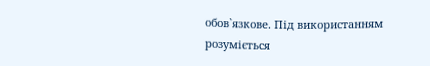обов`язкове. Під використанням розуміється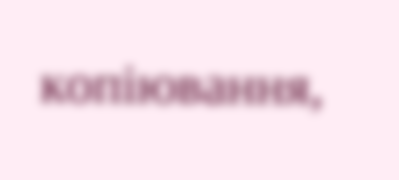копіювання,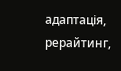адаптація, рерайтинг,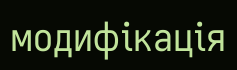модифікація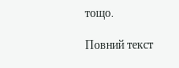тощо.

Повний текст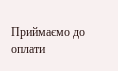Приймаємо до оплати